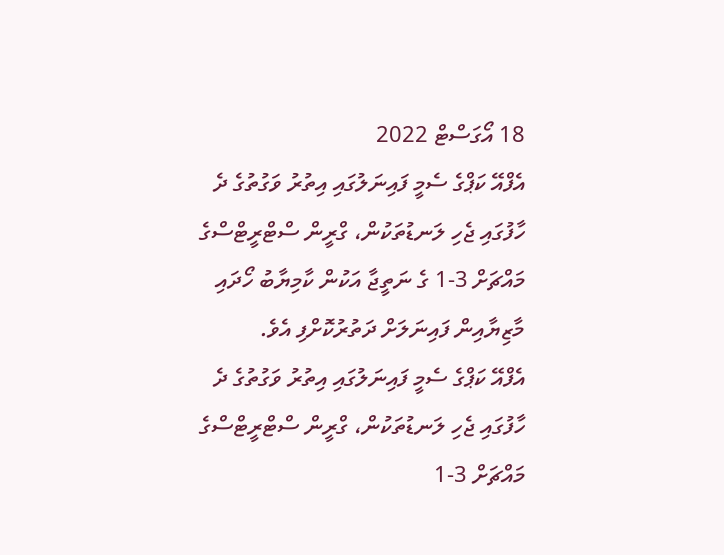18 އޯގަސްޓް 2022
އެފްއޭ ކަޕްގެ ސެމީ ފައިނަލުގައި އިތުރު ވަގުތުގެ ދެ ހާފުގައި ޖެހި ލަނޑުތަކުން، ގްރީން ސްޓްރީޓްސްގެ މައްޗަށް 3-1 ގެ ނަތީޖާ އަކުން ކާމިޔާބު ހޯދައި މާޒިޔާއިން ފައިނަލަށް ދަތުރުކޮށްފި އެވެ.
އެފްއޭ ކަޕްގެ ސެމީ ފައިނަލުގައި އިތުރު ވަގުތުގެ ދެ ހާފުގައި ޖެހި ލަނޑުތަކުން، ގްރީން ސްޓްރީޓްސްގެ މައްޗަށް 3-1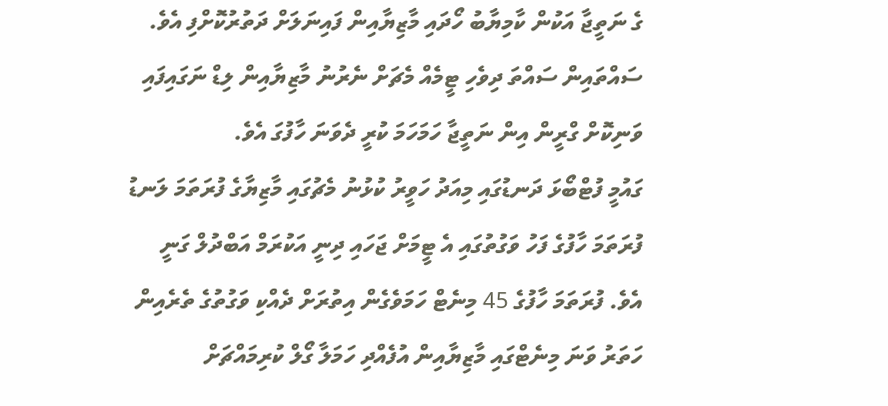ގެ ނަތީޖާ އަކުން ކާމިޔާބު ހޯދައި މާޒިޔާއިން ފައިނަލަށް ދަތުރުކޮށްފި އެވެ.
ސައްތައިން ސައްތަ ދިވެހި ޓީމެއް މެޗަށް ނެރުނު މާޒިޔާއިން ލިޑް ނަގައިފައި ވަނިކޮށް ގްރީން އިން ނަތީޖާ ހަމަހަމަ ކުރީ ދެވަނަ ހާފުގަ އެވެ.
ގައުމީ ފުޓްބޯޅަ ދަނޑުގައި މިއަދު ހަވީރު ކުޅުނު މެޗުގައި މާޒިޔާގެ ފުރަތަމަ ލަނޑު ފުރަތަމަ ހާފުގެ ފަހު ވަގުތުގައި އެ ޓީމަށް ޖަހައި ދިނީ އަކުރަމް އަބްދުލް ގަނީ އެވެ. ފުރަތަމަ ހާފުގެ 45 މިނެޓް ހަމަވެގެން އިތުރަށް ދެއްކި ވަގުތުގެ ތެރެއިން ހަތަރު ވަނަ މިނެޓްގައި މާޒިޔާއިން އުފެއްދި ހަމަލާ ގޯލް ކުރިމައްޗަށް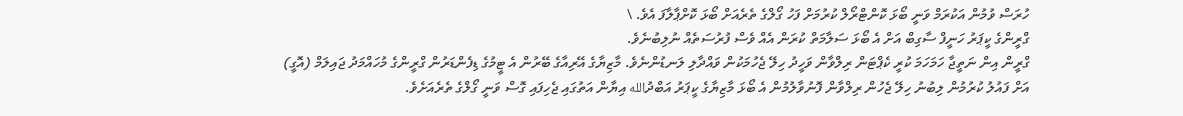ހުރަސް ވުމުން އަކުރަމް ވަނީ ބޯޅަ ކޮންޓްރޯލް ކުރުމަށް ފަހު ގޯލްގެ ތެރެއަށް ބޯޅަ ކޮށްޕާލާފަ އެވެ. \
ގްރީންގެ ކީޕަރު ހަނީފް ސާގިބް އަށް އެ ބޯޅަ ސަލާމަތް ކުރަން އެއް ވެސް ފުރުސަތެއް ނުލިބުނެވެ.
ގްރީން އިން ނަތީޖާ ހަމަހަމަ ކުރީ ކެޕްޓަން ރިލްވާން ވަހީދު ހިލޭ ޖެހުމަކުން ވައްދާލި ލަނޑުންނެވެ. މާޒިޔާގެ އޭރިއާގެ ބޭރުން އެ ޓީމުގެ ޑިފެންޑަރުން ގްރީންގެ މުހައްމަދު ޖައިލަމް (އޮގީ) އަށް ފައުލު ކުރުމުން ލިބުނު ހިލޭ ޖެހުން ރިލްވާން ފޮނުވާލުމުން އެ ބޯޅަ މާޒިޔާގެ ކީޕަރު އަބްދުالله އިޔާން އަތުގައި ޖެހިފައި ގޮސް ވަނީ ގޯލްގެ ތެރެއަށެވެ.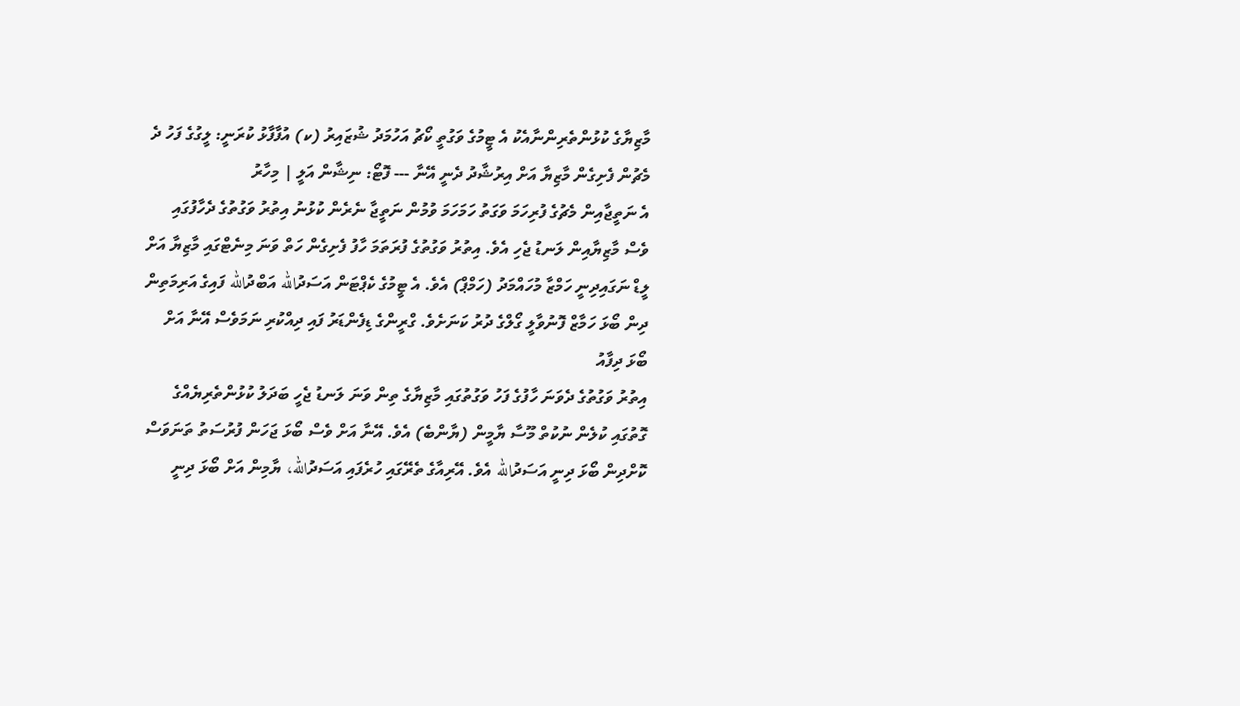މާޒިޔާގެ ކުޅުންތެރިންނާއެކު އެ ޓީމުގެ ވަގުތީ ކޯޗު އަހުމަދު ޝުޒައިރު (ކ) އުފާފާޅު ކުރަނީ: ލީގުގެ ފަހު ދެ މެޗުން ފެށިގެން މާޒިޔާ އަށް އިރުޝާދު ދެނީ އޭނާ --- ފޮޓޯ: ނިޝާން އަލީ | މިހާރު
އެ ނަތީޖާއިން މެޗުގެ ފުރިހަމަ ވަގަތު ހަމަހަމަ ވުމުން ނަތީޖާ ނެރެން ކުޅުނު އިތުރު ވަގުތުގެ ދެހާފުގައި ވެސް މާޒިޔާއިން ލަނޑު ޖެހި އެވެ. އިތުރު ވަގުތުގެ ފުރަތަމަ ހާފު ފެށިގެން ހަތް ވަނަ މިނެޓްގައި މާޒިޔާ އަށް ލީޑް ނަގައިދިނީ ހަމްޒާ މުހައްމަދު (ހަމްޕް) އެވެ. އެ ޓީމުގެ ކެޕްޓަން އަސަދުالله އަބްދުالله ފައިގެ އަރިމަތިން ދިން ބޯޅަ ހަމާޒް ފޮނުވާލީ ގޯލްގެ ދުރު ކަނަށެވެ. ގްރީންގެ ޑިފެންޑަރު ފައި ދިއްކުރި ނަމަވެސް އޭނާ އަށް ބޯޅަ ދިފާއު
އިތުރު ވަގުތުގެ ދެވަނަ ހާފުގެ ފަހު ވަގުތުގައި މާޒިޔާގެ ތިން ވަނަ ލަނޑު ޖެހީ ބަދަލު ކުޅުންތެރިޔެއްގެ ގޮތުގައި ކުލެން ނުކުތް މޫސާ ޔާމީން (ޔާންބެ) އެވެ. އޭނާ އަށް ވެސް ބޯޅަ ޖަހަން ފުރުސަތު ތަނަވަސް ކޮށްދިން ބޯޅަ ދިނީ އަސަދުالله އެވެ. އޭރިއާގެ ތެރޭގައި ހުރެފައި އަސަދުالله، ޔާމިން އަށް ބޯޅަ ދިނީ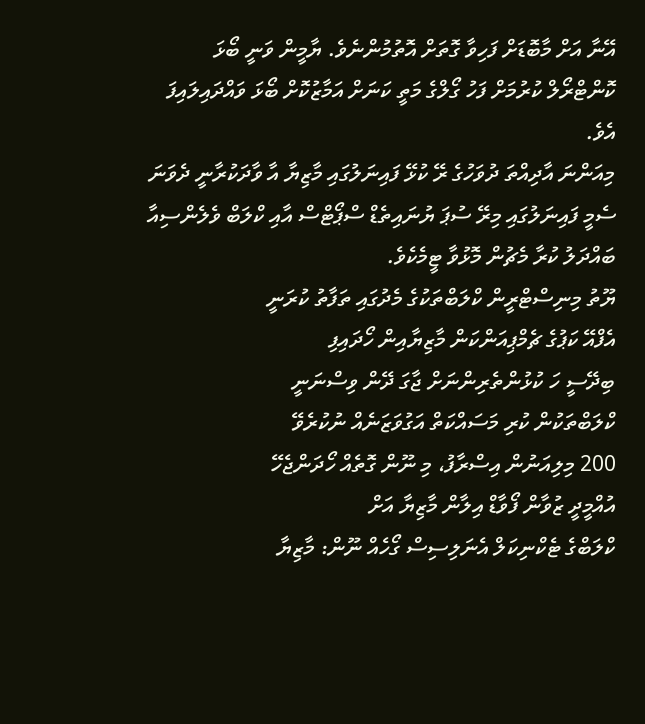އޭނާ އަށް މާބޮޑަށް ފަހިވާ ގޮތަށް އޮތުމުންނެވެ. ޔާމީން ވަނީ ބޯޅަ ކޮންޓްރޯލް ކުރުމަށް ފަހު ގޯލްގެ މަތީ ކަނަށް އަމާޒުކޮށް ބޯޅަ ވައްދައިލައިފަ އެވެ.
މިއަންނަ އާދިއްތަ ދުވަހުގެ ރޭ ކުޅޭ ފައިނަލުގައި މާޒިޔާ އާ ވާދަކުރާނީ ދެވަނަ ސެމީ ފައިނަލުގައި މިރޭ ސުޕަ ޔުނައިތެޑް ސްޕޯޓްސް އާއި ކްލަބް ވެލެންސިއާ ބައްދަލު ކުރާ މެޗުން މޮޅުވާ ޓީމެކެވެ.
ޔޫތު މިނިސްޓްރީން ކްލަބްތަކުގެ މެދުގައި ތަފާތު ކުރަނީ
އެފްއޭ ކަޕުގެ ޗެމްޕިއަންކަން މާޒިޔާއިން ހޯދައިފި
ބިދޭސީ ހަ ކުޅުންތެރިންނަށް ޖާގަ ދޭން ވިސްނަނީ
ކްލަބްތަކުން ކުރި މަސައްކަތް އަގުވަޒަނެއް ނުކުރެވޭ
200 މިލިއަނުން އިސްރާފު، މި ނޫން ގޮތެއް ހޯދަންޖެހޭ
އުއްމީދީ ޒުވާން ފޯވާޑް އިލާން މާޒިޔާ އަށް
ކްލަބްގެ ޓެކްނިކަލް އެނަލިސިސް ގޯހެއް ނޫން: މާޒިޔާ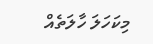މިކަހަލަ ހާލަތެއް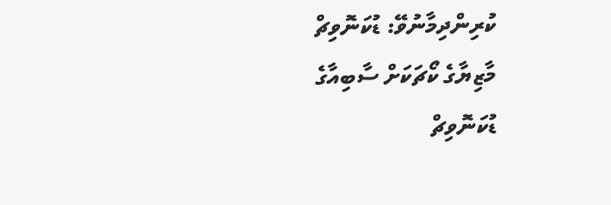ކުރިންދިމާނުވޭ: ޑުކަނޮވިޗް
މާޒިޔާގެ ކޯޗަކަށް ސާބިއާގެ ޑުކަނޮވިޗް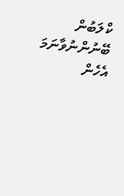ކްލަބުން ބޭނުންނުވާނަމަ އެހެން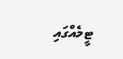ޓީމެއްގައި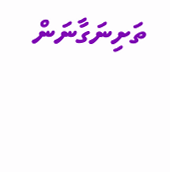ތަށިނަގާނަން